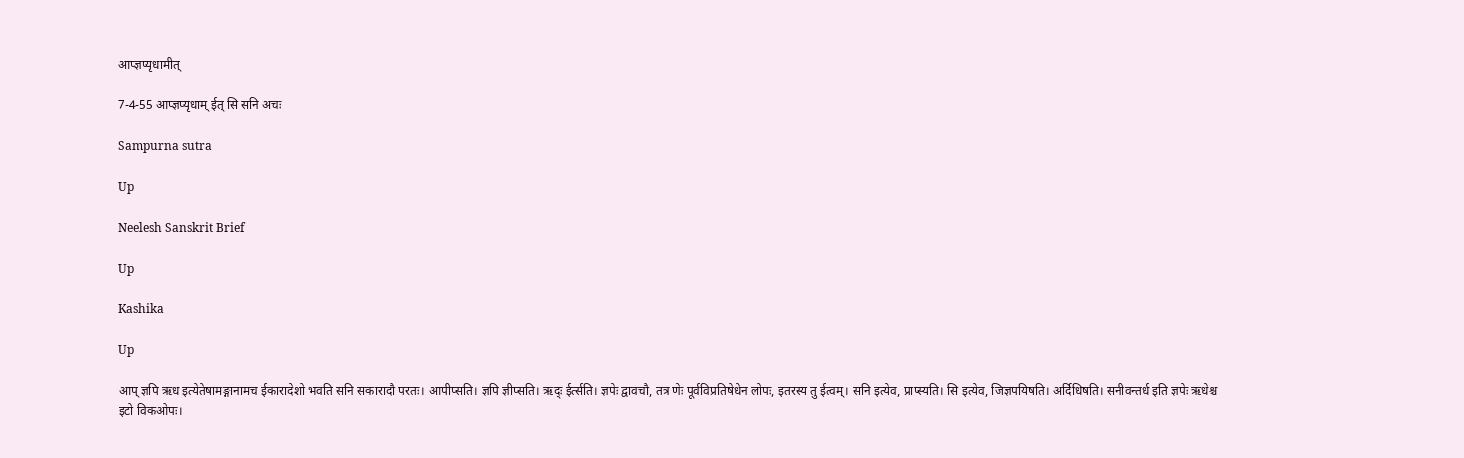आप्ज्ञप्यृधामीत्

7-4-55 आप्ज्ञप्यृधाम् ईत् सि सनि अचः

Sampurna sutra

Up

Neelesh Sanskrit Brief

Up

Kashika

Up

आप् ज्ञपि ऋध इत्येतेषामङ्गानामच ईकारादेशो भवति सनि सकारादौ परतः। आपीप्सति। ज्ञपि ज्ञीप्सति। ऋद्ः ईर्त्सति। ज्ञपेः द्वावचौ, तत्र णेः पूर्वविप्रतिषेधेन लोपः, इतरस्य तु ईत्वम्। सनि इत्येव, प्राप्स्यति। सि इत्येव, जिज्ञपयिषति। अर्दिधिषति। सनीवन्तर्ध इति ज्ञपेः ऋधेश्च इटो विकओपः।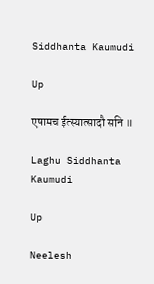Siddhanta Kaumudi

Up

एषामच ईत्स्यात्सादौ सनि ॥

Laghu Siddhanta Kaumudi

Up

Neelesh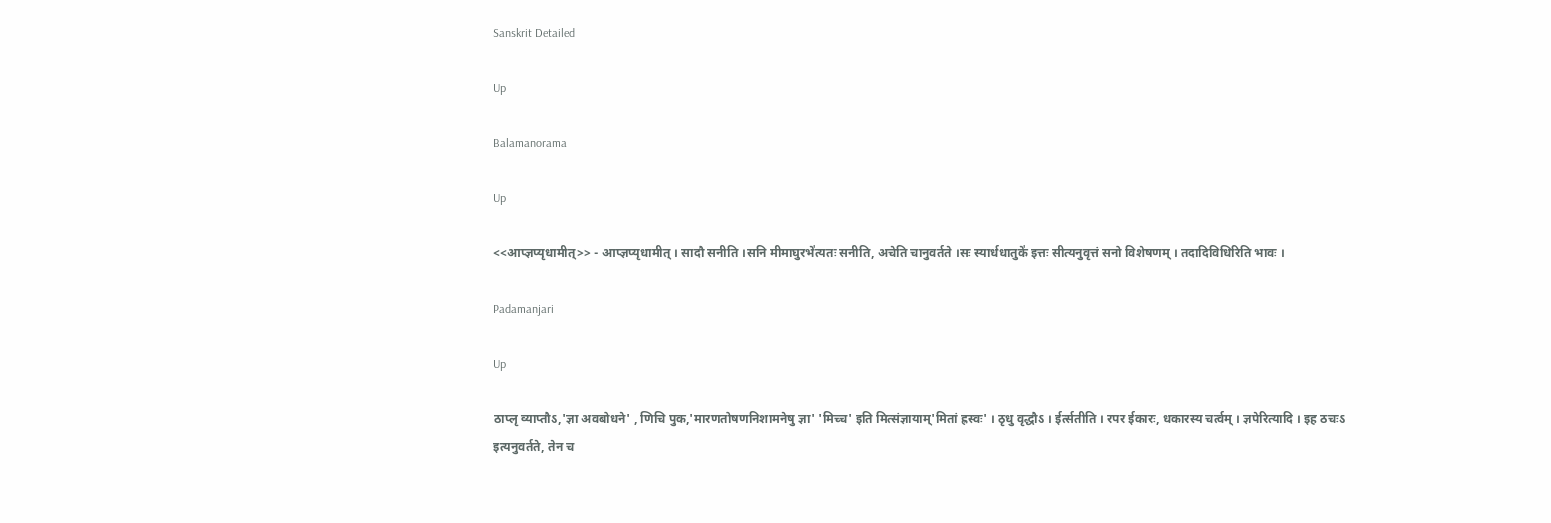Sanskrit Detailed

Up

Balamanorama

Up

<<आप्ज्ञप्यृधामीत्>> - आप्ज्ञप्यृधामीत् । सादौ सनीति ।सनि मीमाघुरभे॑त्यतः सनीति, अचेति चानुवर्तते ।सः स्यार्धधातुके॑ इत्तः सीत्यनुवृत्तं सनो विशेषणम् । तदादिविधिरिति भावः ।

Padamanjari

Up

ठाप्लृ व्याप्तौऽ,'ज्ञा अवबोधने' , णिचि पुक,'मारणतोषणनिशामनेषु ज्ञा' 'मिच्च' इति मित्संज्ञायाम्'मितां ह्रस्वः' । ठृधु वृद्धौऽ । ईर्त्सतीति । रपर ईकारः, धकारस्य चर्त्वम् । ज्ञपेरित्यादि । इह ठचःऽ इत्यनुवर्तते, तेन च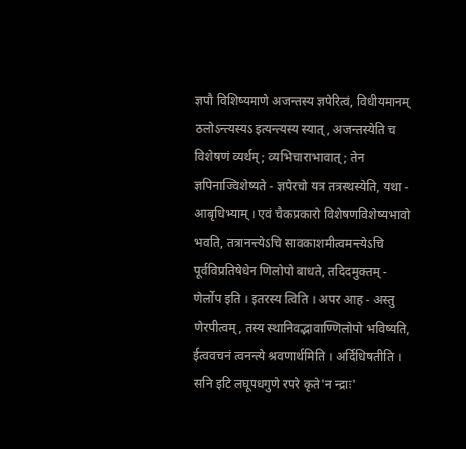ज्ञपौ विशिष्यमाणे अजन्तस्य ज्ञपेरित्वं, विधीयमानम् ठलोऽन्त्यस्यऽ इत्यन्त्यस्य स्यात्, अजन्तस्येति च विशेषणं व्यर्थम्; व्यभिचाराभावात्; तेन ज्ञपिनाज्विशेष्यते - ज्ञपेरचो यत्र तत्रस्थस्येति, यथा - आबृधिभ्याम् । एवं चैकप्रकारो विशेषणविशेष्यभावो भवति, तत्रानन्त्येऽचि सावकाशमीत्वमन्त्येऽचि पूर्वविप्रतिषेधेन णिलोपो बाधते, तदिदमुक्तम् - णेर्लोप इति । इतरस्य त्विति । अपर आह - अस्तु णेरपीत्वम्, तस्य स्थानिवद्भावाण्णिलोपो भविष्यति, ईत्ववचनं त्वनन्त्ये श्रवणार्थमिति । अर्दिधिषतीति । सनि इटि लघूपधगुणे रपरे कृते'न न्द्राः'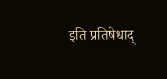इति प्रतिषेधाद्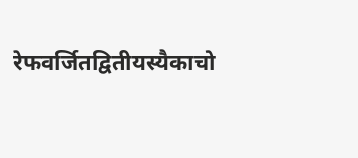रेफवर्जितद्वितीयस्यैकाचो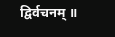द्विर्वचनम् ॥